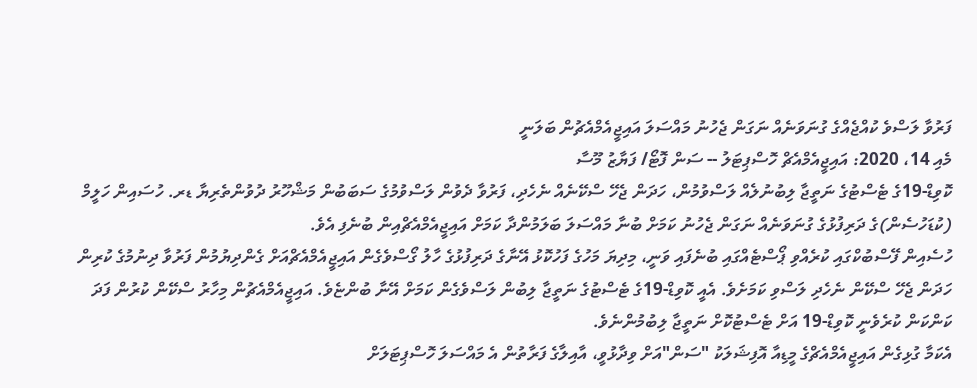ފަރުވާ ލަސްވެ ކުއްޖެއްގެ ގުނަވަނެއް ނަގަން ޖެހުނު މައްސަލަ އައިޖީއެމްއެޗުން ބަލަނީ
މެއި 14، 2020: އައިޖީއެމްއެޗް ހޮސްޕިޓަލު -- ސަން ފޮޓޯ/ ފަޔާޒު މޫސާ
ކޮވިޑް-19ގެ ޓެސްޓުގެ ނަތީޖާ ލިބުނުލެއް ލަސްވުމުން، ހަދަން ޖެހޭ ސްކޭނެއް ނެހެދި، ފަރުވާ ދެވުން ލަސްވުމުގެ ސަބަބުން މަޝްހޫރު ދުވުންތެރިޔާ ޑރ. ހުސައިން ހަލީމް (ކުޑަހުސެން)ގެ ދަރިފުޅުގެ ގުނަވަނެއް ނަގަން ޖެހުނު ކަމަށް ބުނާ މައްސަލަ ބަލަމުންދާ ކަމަށް އައިޖީއެމްއެޗްއިން ބުނެފި އެވެ.
ހުސެއިން ފޭސްބުކްގައި ކުރެއްވި ޕޯސްޓެއްގައި ބުނެފައި ވަނީ، މިދިޔަ މަހުގެ ފަހުކޮޅު އޭނާގެ ދަރިފުޅުގެ ހާލު ގޯސްވެގެން އައިޖީއެމްއެޗްއަށް ގެންދިޔުމުން ފަރުވާ ދިނުމުގެ ކުރިން ހަދަން ޖެހޭ ސްކޭން ނެހެދި ލަސްވި ކަމަށެވެ. އެއީ ކޮވިޑް-19ގެ ޓެސްޓުގެ ނަތީޖާ ލިބުން ލަސްވެގެން ކަމަށް އޭނާ ބުންޏެވެ. އައިޖީއެމްއެޗުން މިހާރު ސްކޭން ކުރުން ފަދަ ކަންކަން ކުރެވެނީ ކޮވިޑް-19 އަށް ޓެސްޓުކޮށް ނަތީޖާ ލިބުމުންނެވެ.
އެކަމާ ގުޅިގެން އައިޖީއެމްއެޗްގެ މީޑިއާ އޮފިޝަލަކު "ސަން"އަށް ވިދާޅުވީ، އާއިލާގެ ފަރާތުން އެ މައްސަލަ ހޮސްޕިޓަލަށް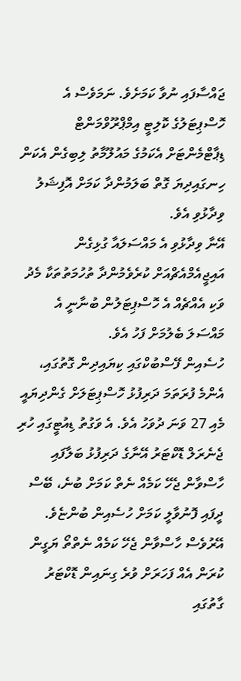ޖައްސާފައި ނުވާ ކަމަށެވެ. ނަމަވެސް އެ ހޮސްޕިޓަލުގެ ކޮލިޓީ އިމްޕްރޫވްމަންޓް ޑިޕާޓްމެންޓަށް އެކަމުގެ މައުލޫމާތު ލިބިގެން އެކަން ހިނގައިދިޔަ ގޮތް ބަލަމުންދާ ކަމަށް އޮފިޝަލު ވިދާޅުވި އެވެ.
އޭނާ ވިދާޅުވި އެ މައްސަލައާ ގުޅިގެން އައިޖީއެމްއެޗްއަށް ކުރެވެމުންދާ ތުހުމަތުތަކާ މެދު ވަކި އެއްޗެއް އެ ހޮސްޕިޓަލުން ބުނާނީ އެ މައްސަލަ ބެލުމަށް ފަހު އެވެ.
ހުސެއިން ފޭސްބުކްގައި ކިޔައިދިން ގޮތުގައި، އެންމެ ފުރަތަމަ ދަރިފުޅު ހޮސްޕިޓަލަށް ގެންދިޔައީ މެއި 27 ވަނަ ދުވަހު އެވެ. އެ ވަގުތު ޑިއުޓީގައި ހުރި ޖެނެރަލް ޑޮކްޓަރު އޭނާގެ ދަރިފުޅު ބަލާފައި ހާސްވާން ޖެހޭ ކަމެއް ނެތް ކަމަށް ބުނެ، ބޭސް ދީފައި ފޮނުވާލީ ކަމަށް ހުސެއިން ބުންޏެވެ. އޭރުވެސް ހާސްވާން ޖެހޭ ކަމެއް ނެތްތޯ ޔަގީން ކުރަން އެއް ފަހަރަށް ވުރެ ގިނައިން ޑޮކްޓަރު ގާތުގައި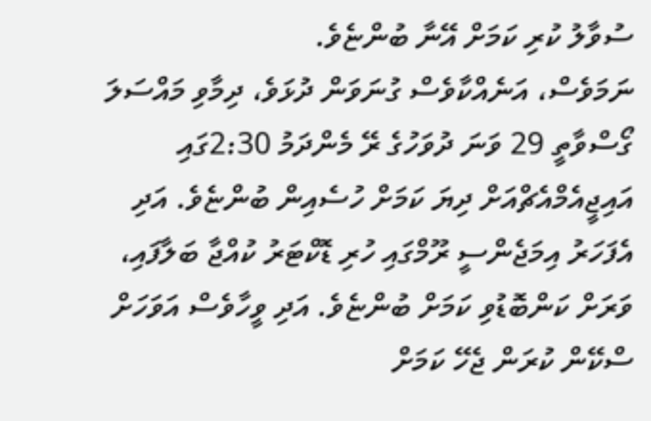ސުވާލު ކުރި ކަމަށް އޭނާ ބުންޏެވެ.
ނަމަވެސް، އަނެއްކާވެސް ގުނަވަން ދުޅަވެ، ދިމާވި މައްސަލަ ގޯސްވާތީ 29 ވަނަ ދުވަހުގެ ރޭ މެންދަމު 2:30ގައި އައިޖީއެމްއެޗްއަށް ދިޔަ ކަމަށް ހުސެއިން ބުންޏެވެ. އަދި އެފަހަރު އިމަޖެންސީ ރޫމްގައި ހުރި ޑޮކްޓަރު ކުއްޖާ ބަލާފައި، ވަރަށް ކަންބޮޑުވި ކަމަށް ބުންޏެވެ. އަދި ވީހާވެސް އަވަހަށް ސްކޭން ކުރަން ޖެހޭ ކަމަށް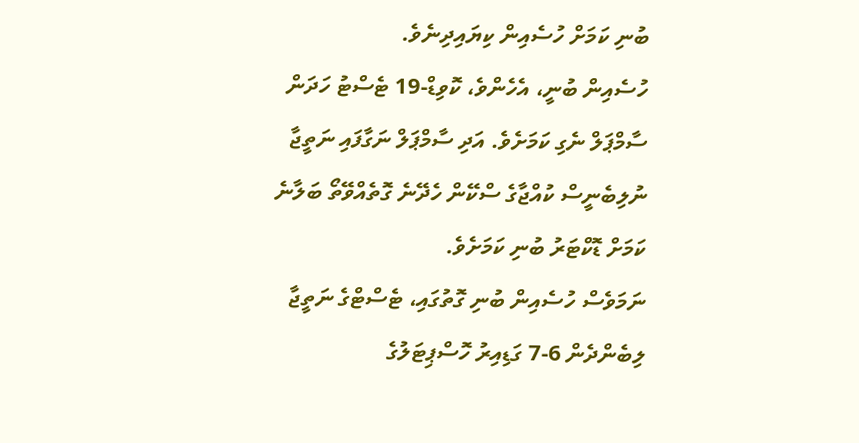ބުނި ކަމަށް ހުސެއިން ކިޔައިދިނެވެ.
ހުސެއިން ބުނީ، އެހެންވެ، ކޮވިޑް-19 ޓެސްޓު ހަދަން ސާމްޕަލް ނެގި ކަމަށެވެ. އަދި ސާމްޕަލް ނަގާފައި ނަތީޖާ ނުލިބެނީސް ކުއްޖާގެ ސްކޭން ހެދޭނެ ގޮތެއްވޭތޯ ބަލާނެ ކަމަށް ޑޮކްޓަރު ބުނި ކަމަށެވެ.
ނަމަވެސް ހުސެއިން ބުނި ގޮތުގައި، ޓެސްޓްގެ ނަތީޖާ ލިބެންދެން 6-7 ގަޑިއިރު ހޮސްޕިޓަލުގެ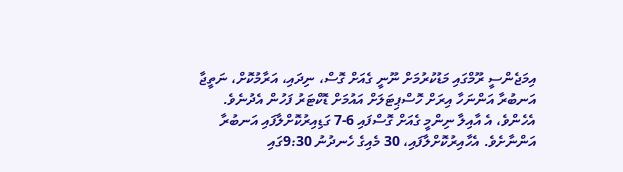އިމަޖެންސީ ރޫމްގައި މަޑުކުރުމަށް ނޫނީ ގެއަށް ގޮސް، ނިދައި، އަރާމުކޮށް، ނަތީޖާ އަނބުރާ އަންނަހާ އިރަށް ހޮސްޕިޓަލަށް އައުމަށް ޑޮކްޓަރު ފަހުން އެދުނެވެ. އެހެންވެ، އެ އާއިލާ ނިންމީ ގެއަށް ގޮސްފައި 6-7 ގަޑިއިރުކޮށްލާފައި އަނބުރާ އަންނާށެވެ. އެހާއިރުކޮށްލާފައި، 30 މެއިގެ ހެނދުނު 9:30ގައި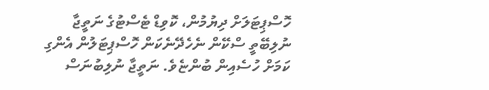ހޮސްޕިޓަލަށް ދިޔުމުން، ކޮވިޑް ޓެސްޓުގެ ނަތީޖާ ނުލިބޭތީ ސްކޭން ނެހެދޭނެކަން ހޮސްޕިޓަލުން އެންގި ކަމަށް ހުސެއިން ބުންޏެވެ. ނަތީޖާ ނުލިބުނަސް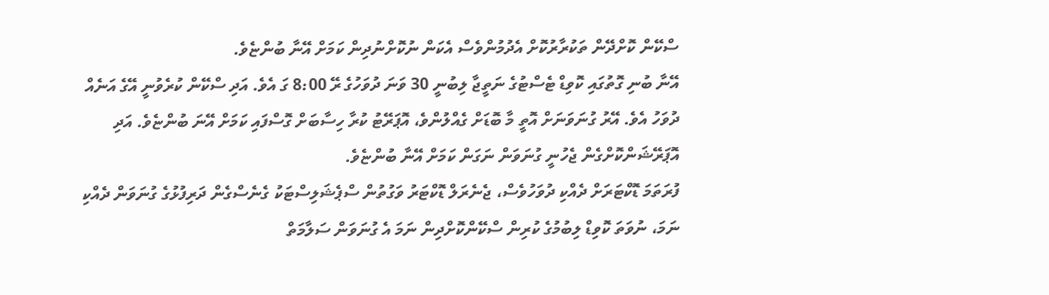ސްކޭން ކޮށްދޭން ތަކުރާރުކޮށް އެދުމުންވެސް އެކަން ނުކޮށްނުދިން ކަމަށް އޭނާ ބުންޏެވެ.
އޭނާ ބުނި ގޮތުގައި ކޮވިޑް ޓެސްޓުގެ ނަތީޖާ ލިބުނީ 30 ވަނަ ދުވަހުގެ ރޭ 8:00 ގަ އެވެ. އަދި ސްކޭން ކުރެވުނީ އޭގެ އަނެއް ދުވަހު އެވެ. އޭރު ގުނަވަނަށް އޮތީ މާ ބޮޑަށް ގެއްލުންވެ، އޮޕަރޭޓު ކުރާ ހިސާބަށް ގޮސްފައި ކަމަށް އޭނަ ބުންޏެވެ. އަދި އޮޕަރޭޝަންކޮށްގެން ޖެހުނީ ގުނަވަން ނަގަން ކަމަށް އޭނާ ބުންޏެވެ.
ފުރަތަމަ ޑޮކްޓަރަށް ދެއްކި ދުވަހުވެސް، ޖެނެރަލް ޑޮކްޓަރު ވަގުތުން ސްޕެޝަލިސްޓަކު ގެނެސްގެން ދަރިފުޅުގެ ގުނަވަން ދެއްކި ނަމަ، ނުވަތަ ކޮވިޑް ލިބުމުގެ ކުރިން ސްކޭންކޮށްދިން ނަމަ އެ ގުނަވަން ސަލާމަތް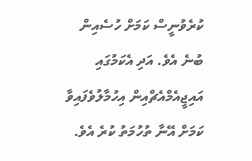ކުރެވުނީސް ކަމަށް ހުސެއިން ބުނެ އެވެ. އަދި އެކަމުގައި އައިޖީއެމްއެޗްއިން އިހުމާލުވެފައިވާ ކަމަށް އޭނާ ތުހުމަތު ކުރެ އެވެ.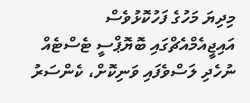މިދިޔަ މަހުގެ ފަހުކޮޅުވެސް އައިޖީއެމްއެޗްގައި ބޮޔޮޕްސީ ޓެސްޓެއް ނުހެދި ލަސްވެފައި ވަނިކޮށް، ކެންސަރު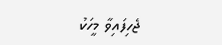ޖެހިފައިވާ މީހަކު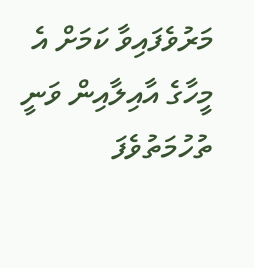މަރުވެފައިވާ ކަމަށް އެ މީހާގެ އާއިލާއިން ވަނީ ތުހުމަތުވެފަ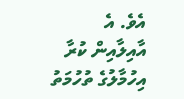އެވެ. އެ އާއިލާއިން ކުރާ އިހުމާލުގެ ތުހުމަތު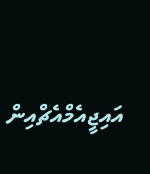އައިޖީއެމްއެޗްއިން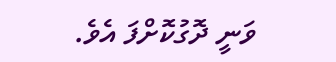ވަނީ ދޮގުކޮށްފަ އެވެ.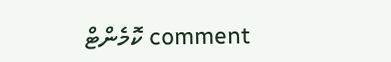comment ކޮމެންޓް